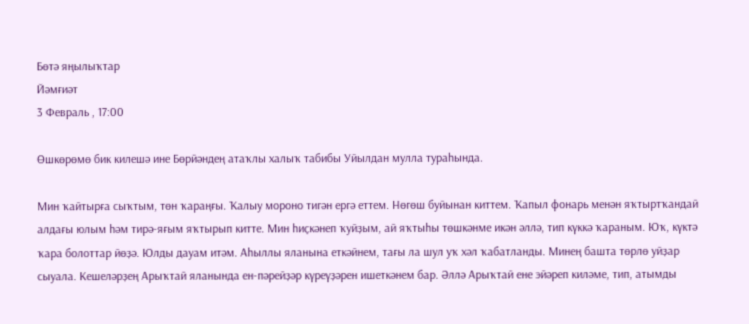Бөтә яңылыҡтар
Йәмғиәт
3 Февраль , 17:00

Өшкөрөмө бик килешә ине Бөрйәндең атаҡлы халыҡ табибы Уйылдан мулла тураһында.

Мин ҡайтырға сыҡтым, төн ҡараңғы. Ҡалыу мороно тигән ергә еттем. Нөгөш буйынан киттем. Ҡапыл фонарь менән яҡтыртҡандай алдағы юлым һәм тирә-яғым яҡтырып китте. Мин һиҫкәнеп ҡуйҙым, ай яҡтыһы төшкәнме икән әллә, тип күккә ҡараным. Юҡ, күктә ҡара болоттар йөҙә. Юлды дауам итәм. Аһыллы яланына еткәйнем, тағы ла шул уҡ хәл ҡабатланды. Минең башта төрлө уйҙар сыуала. Кешеләрҙең Арыҡтай яланында ен-пәрейҙәр күреүҙәрен ишеткәнем бар. Әллә Арыҡтай ене эйәреп киләме, тип, атымды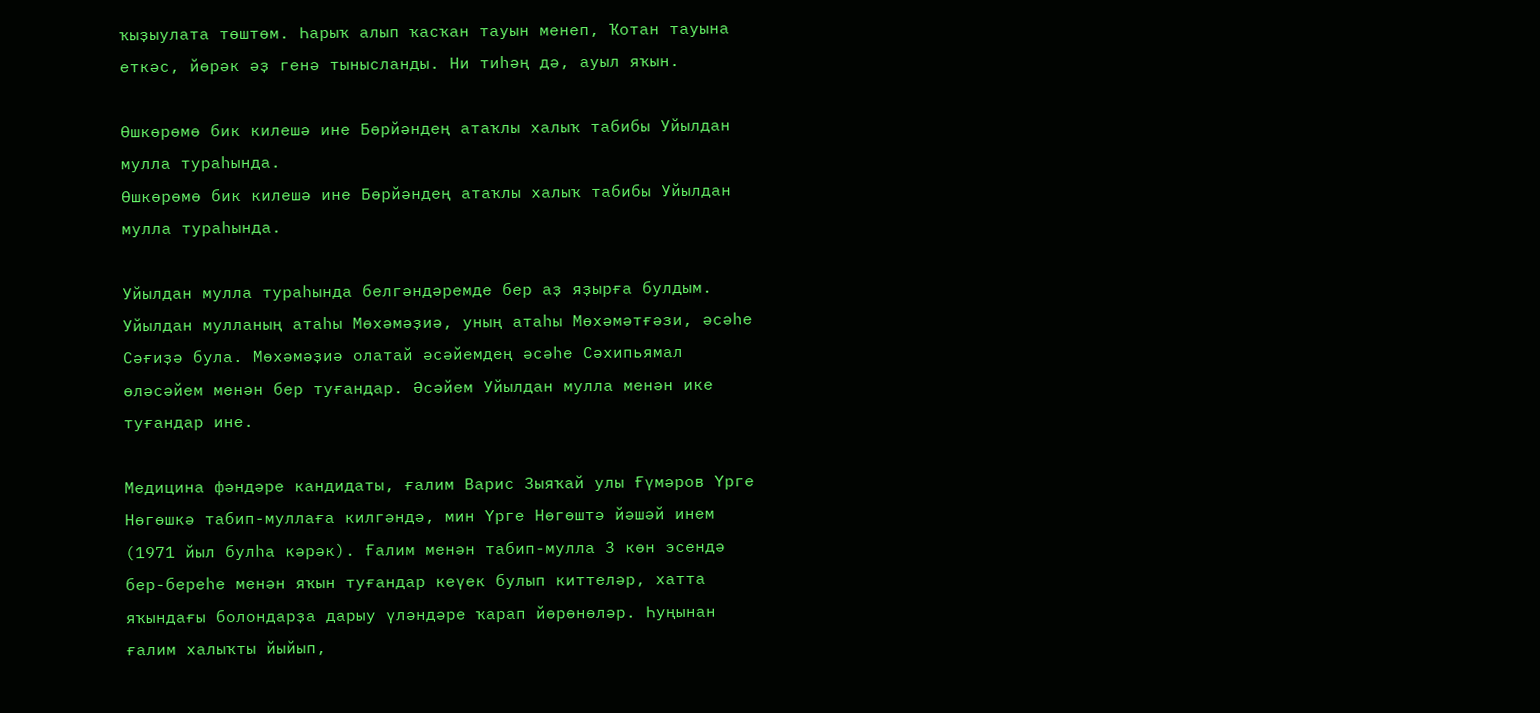ҡыҙыулата төштөм. Һарыҡ алып ҡасҡан тауын менеп, Ҡотан тауына еткәс, йөрәк әҙ генә тынысланды. Ни тиһәң дә, ауыл яҡын.

Өшкөрөмө бик килешә ине Бөрйәндең атаҡлы халыҡ табибы Уйылдан мулла тураһында.
Өшкөрөмө бик килешә ине Бөрйәндең атаҡлы халыҡ табибы Уйылдан мулла тураһында.

Уйылдан мулла тураһында белгәндәремде бер аҙ яҙырға булдым. Уйылдан мулланың атаһы Мөхәмәҙиә, уның атаһы Мөхәмәтғәзи, әсәһе Сәғиҙә була. Мөхәмәҙиә олатай әсәйемдең әсәһе Сәхипьямал өләсәйем менән бер туғандар. Әсәйем Уйылдан мулла менән ике туғандар ине.

Медицина фәндәре кандидаты, ғалим Варис Зыяҡай улы Ғүмәров Үрге Нөгөшкә табип-муллаға килгәндә, мин Үрге Нөгөштә йәшәй инем (1971 йыл булһа кәрәк). Ғалим менән табип-мулла 3 көн эсендә бер-береһе менән яҡын туғандар кеүек булып киттеләр, хатта яҡындағы болондарҙа дарыу үләндәре ҡарап йөрөнөләр. Һуңынан ғалим халыҡты йыйып,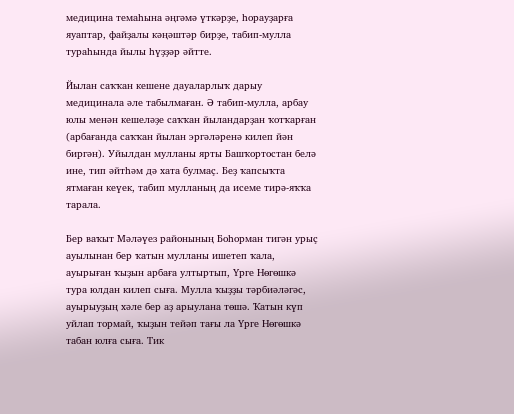медицина темаһына әңгәмә үткәрҙе, һорауҙарға яуаптар, файҙалы кәңәштәр бирҙе, табип-мулла тураһында йылы һүҙҙәр әйтте.

Йылан саҡҡан кешене дауаларлыҡ дарыу медицинала әле табылмаған. Ә табип-мулла, арбау юлы менән кешеләҙе саҡҡан йыландарҙан ҡотҡарған (арбағанда саҡҡан йылан эргәләренә килеп йән биргән). Уйылдан мулланы ярты Башҡортостан белә ине, тип әйтһәм дә хата булмаҫ. Беҙ ҡапсыҡта ятмаған кеүек, табип мулланың да исеме тирә-яҡҡа тарала.

Бер ваҡыт Мәләүез районының Боһорман тигән урыҫ ауылынан бер ҡатын мулланы ишетеп ҡала, ауырыған ҡыҙын арбаға ултыртып, Үрге Нөгөшкә тура юлдан килеп сыға. Мулла ҡыҙҙы тәрбиәләгәс, ауырыуҙың хәле бер аҙ арыулана төшә. Ҡатын күп уйлап тормай, ҡыҙын тейәп тағы ла Үрге Нөгөшкә табан юлға сыға. Тик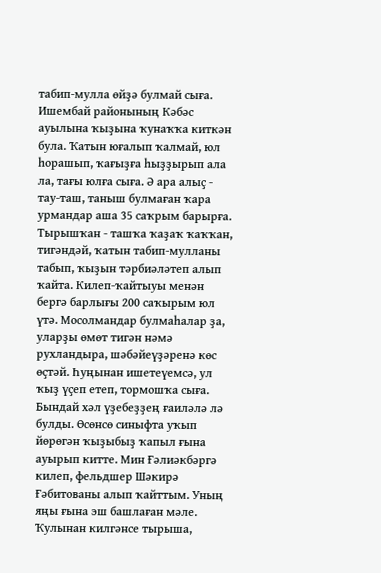табип-мулла өйҙә булмай сыға. Ишембай районының Кәбәс ауылына ҡыҙына ҡунаҡҡа киткән була. Ҡатын юғалып ҡалмай, юл һорашып, ҡағыҙға һыҙҙырып ала ла, тағы юлға сыға. Ә ара алыҫ - тау-таш, таныш булмаған ҡара урмандар аша 35 саҡрым барырға. Тырышҡан - ташҡа ҡаҙаҡ ҡаҡҡан, тигәндәй, ҡатын табип-мулланы табып, ҡыҙын тәрбиәләтеп алып ҡайта. Килеп-ҡайтыуы менән бергә барлығы 200 саҡырым юл үтә. Мосолмандар булмаһалар ҙа, уларҙы өмөт тигән нәмә рухландыра, шәбәйеүҙәренә көс өҫтәй. Һуңынан ишетеүемсә, ул ҡыҙ үҫеп етеп, тормошҡа сыға. Бындай хәл үҙебеҙҙең ғаиләлә лә булды. Өсөнсө синыфта уҡып йөрөгән ҡыҙыбыҙ ҡапыл ғына ауырып китте. Мин Ғәлиәкбәргә килеп, фельдшер Шәкирә Ғәбитованы алып ҡайттым. Уның яңы ғына эш башлаған мәле. Ҡулынан килгәнсе тырыша,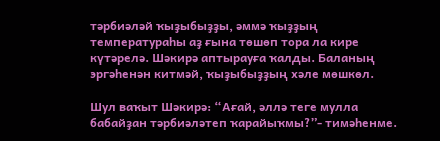тәрбиәләй ҡыҙыбыҙҙы, әммә ҡыҙҙың температураһы аҙ ғына төшөп тора ла кире күтәрелә. Шәкирә аптырауға ҡалды. Баланың эргәһенән китмәй, ҡыҙыбыҙҙың хәле мөшкөл.

Шул ваҡыт Шәкирә: “Ағай, әллә теге мулла бабайҙан тәрбиәләтеп ҡарайыҡмы?”- тимәһенме.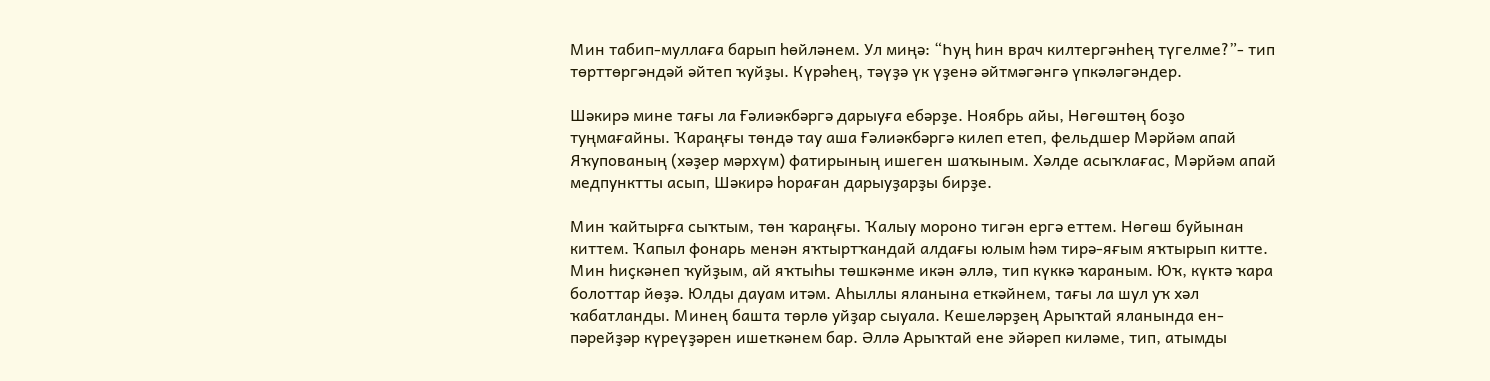Мин табип-муллаға барып һөйләнем. Ул миңә: “Һуң һин врач килтергәнһең түгелме?”- тип төрттөргәндәй әйтеп ҡуйҙы. Күрәһең, тәүҙә үк үҙенә әйтмәгәнгә үпкәләгәндер.

Шәкирә мине тағы ла Ғәлиәкбәргә дарыуға ебәрҙе. Ноябрь айы, Нөгөштөң боҙо туңмағайны. Ҡараңғы төндә тау аша Ғәлиәкбәргә килеп етеп, фельдшер Мәрйәм апай Яҡупованың (хәҙер мәрхүм) фатирының ишеген шаҡыным. Хәлде асыҡлағас, Мәрйәм апай медпунктты асып, Шәкирә һораған дарыуҙарҙы бирҙе.

Мин ҡайтырға сыҡтым, төн ҡараңғы. Ҡалыу мороно тигән ергә еттем. Нөгөш буйынан киттем. Ҡапыл фонарь менән яҡтыртҡандай алдағы юлым һәм тирә-яғым яҡтырып китте. Мин һиҫкәнеп ҡуйҙым, ай яҡтыһы төшкәнме икән әллә, тип күккә ҡараным. Юҡ, күктә ҡара болоттар йөҙә. Юлды дауам итәм. Аһыллы яланына еткәйнем, тағы ла шул уҡ хәл ҡабатланды. Минең башта төрлө уйҙар сыуала. Кешеләрҙең Арыҡтай яланында ен-пәрейҙәр күреүҙәрен ишеткәнем бар. Әллә Арыҡтай ене эйәреп киләме, тип, атымды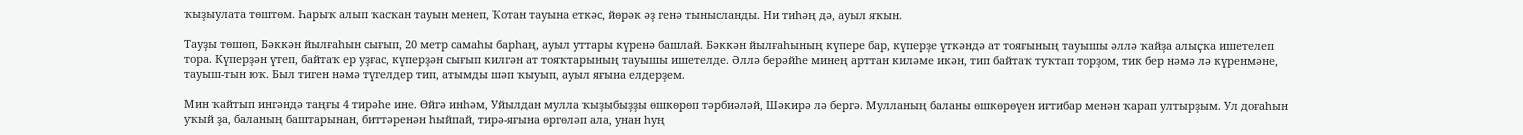ҡыҙыулата төштөм. Һарыҡ алып ҡасҡан тауын менеп, Ҡотан тауына еткәс, йөрәк әҙ генә тынысланды. Ни тиһәң дә, ауыл яҡын.

Тауҙы төшөп, Бәккән йылғаһын сығып, 20 метр самаһы барһаң, ауыл уттары күренә башлай. Бәккән йылғаһының күпере бар, күперҙе үткәндә ат тояғының тауышы әллә ҡайҙа алыҫҡа ишетелеп тора. Күперҙән үтеп, байтаҡ ер уҙғас, күперҙән сығып килгән ат тояҡтарының тауышы ишетелде. Әллә берәйһе минең арттан киләме икән, тип байтаҡ туҡтап торҙом, тик бер нәмә лә күренмәне, тауыш-тын юҡ. Был тиген нәмә түгелдер тип, атымды шәп ҡыуып, ауыл яғына елдерҙем.

Мин ҡайтып ингәндә таңғы 4 тирәһе ине. Өйгә инһәм, Уйылдан мулла ҡыҙыбыҙҙы өшкөрөп тәрбиәләй, Шәкирә лә бергә. Мулланың баланы өшкөрөүен иғтибар менән ҡарап ултырҙым. Ул доғаһын уҡый ҙа, баланың баштарынан, биттәренән һыйпай, тирә-яғына өргөләп ала, унан һуң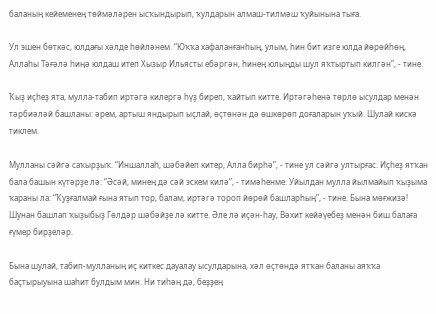баланың кейеменең төймәләрен ысҡындырып, ҡулдарын алмаш-тилмәш ҡуйынына тыға.

Ул эшен бөткәс, юлдағы хәлде һөйләнем. “Юҡҡа хафаланғанһың, улым, һин бит изге юлда йөрөйһөң, Аллаһы Тәғәлә һиңә юлдаш итеп Хызыр Ильясты ебәргән, һинең юлыңды шул яҡтыртып килгән”, - тине.

Ҡыҙ иҫһеҙ ята, мулла-табип иртәгә килергә һүҙ биреп, ҡайтып китте. Иртәгәһенә төрлө ысулдар менән тәрбиәләй башланы: әрем, артыш яндырып ыҫлай, өҫтөнән дә өшкөрөп доғаларын уҡый. Шулай кискә тиклем.

Мулланы сәйгә саҡырҙыҡ. “Иншаллаһ, шәбәйеп китер, Алла бирһә”, - тине ул сәйгә ултырғас. Иҫһеҙ ятҡан бала башын күтәрҙе лә: “Әсәй, минең дә сәй эскем килә”, - тимәһенме. Уйылдан мулла йылмайып ҡыҙыма ҡараны ла: “Ҡуҙғалмай ғына ятып тор, балам, иртәгә тороп йөрөй башларһың”, - тине. Бына мөғжизә! Шунан башлап ҡыҙыбыҙ Гөлдәр шәбәйҙе лә китте. Әле лә иҫән-һау, Вәхит кейәүебеҙ менән биш балаға ғүмер бирҙеләр.

Бына шулай, табип-мулланың иҫ киткес дауалау ысулдарына, хәл өҫтөндә ятҡан баланы аяҡҡа баҫтырыуына шаһит булдым мин. Ни тиһәң дә, беҙҙең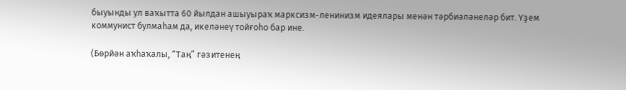быуынды ул ваҡытта 60 йылдан ашыуыраҡ марксизм-ленинизм идеялары менән тәрбиәләнеләр бит. Үҙем коммунист булмаһам да, икеләнеү тойғоһо бар ине.

(Бөрйән аҡһаҡалы, “Таң” гәзитенең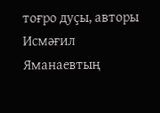тоғро дуҫы, авторы Исмәғил Яманаевтың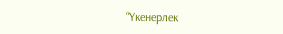“Үкенерлек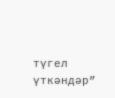түгел үткәндәр”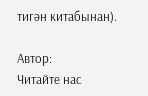тигән китабынан).

Автор:
Читайте нас